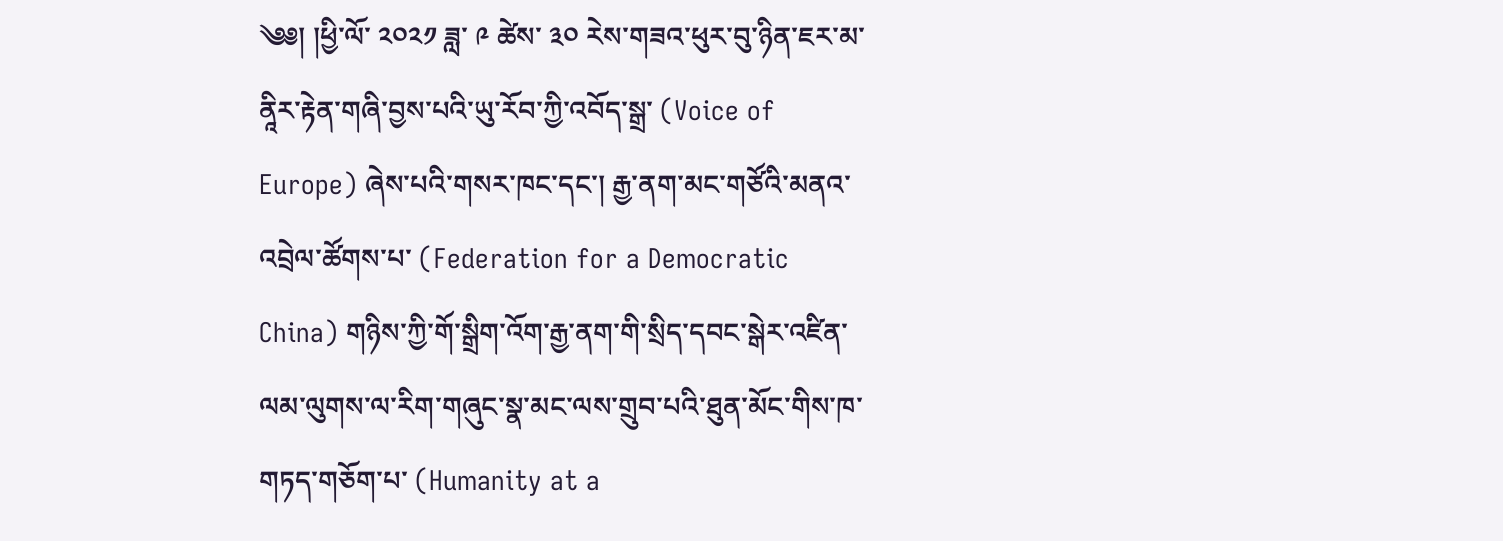༄༅། །ཕྱི་ལོ་ ༢༠༢༡ ཟླ་ ༩ ཚེས་ ༣༠ རེས་གཟའ་ཕུར་བུ་ཉིན་ཇར་མ་ནཱིར་རྟེན་གཞི་བྱས་པའི་ཡུ་རོབ་ཀྱི་འབོད་སྒྲ་ (Voice of Europe) ཞེས་པའི་གསར་ཁང་དང་། རྒྱ་ནག་མང་གཙོའི་མནའ་འབྲེལ་ཚོགས་པ་ (Federation for a Democratic China) གཉིས་ཀྱི་གོ་སྒྲིག་འོག་རྒྱ་ནག་གི་སྲིད་དབང་སྒེར་འཛིན་ལམ་ལུགས་ལ་རིག་གཞུང་སྣ་མང་ལས་གྲུབ་པའི་ཐུན་མོང་གིས་ཁ་གཏད་གཅོག་པ་ (Humanity at a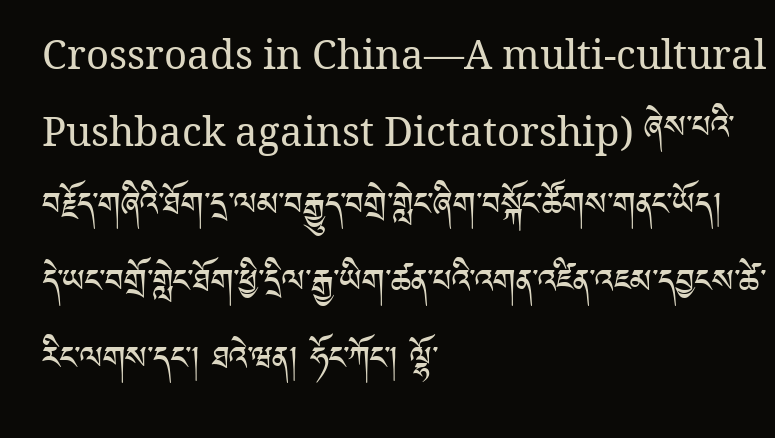Crossroads in China—A multi-cultural Pushback against Dictatorship) ཞེས་པའི་བརྗོད་གཞིའི་ཐོག་དྲ་ལམ་བརྒྱུད་བགྲེ་གླེང་ཞིག་བསྐོང་ཚོགས་གནང་ཡོད།
དེ་ཡང་བགྲོ་གླེང་ཐོག་ཕྱི་དྲིལ་རྒྱ་ཡིག་ཚན་པའི་འགན་འཛིན་འཇམ་དབྱངས་ཚེ་རིང་ལགས་དང་། ཐའེ་ཝན། ཧོང་ཀོང་། ལྷོ་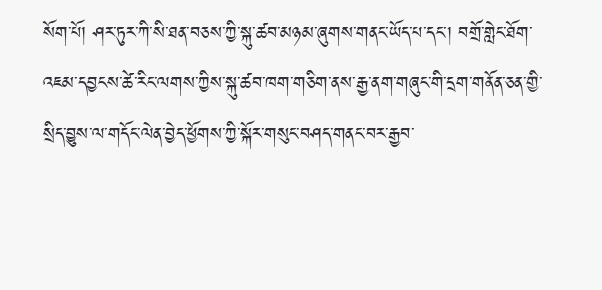སོག་པོ། ཤར་ཏུར་ཀི་སི་ཐན་བཅས་ཀྱི་སྐུ་ཚབ་མཉམ་ཞུགས་གནང་ཡོད་པ་དང་། བགྲོ་གླེང་ཐོག་འཇམ་དབྱངས་ཚེ་རིང་ལགས་ཀྱིས་སྐུ་ཚབ་ཁག་གཅིག་ནས་རྒྱ་ནག་གཞུང་གི་དྲག་གནོན་ཅན་གྱི་སྲིད་བྱུས་ལ་གདོང་ལེན་བྱེད་ཕྱོགས་ཀྱི་སྐོར་གསུང་བཤད་གནང་བར་རྒྱབ་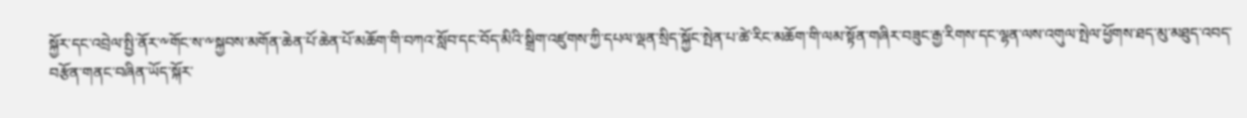སྐྱོར་དང་འབྲེལ་སྤྱི་ནོར་༸གོང་ས་༸སྐྱབས་མགོན་ཆེན་པོ་ཆེན་པོ་མཆོག་གི་བཀའ་སློབ་དང་བོད་མིའི་སྒྲིག་འཛུགས་ཀྱི་དཔལ་ལྡན་སྲིད་སྐྱོང་སྤེན་པ་ཚེ་རིང་མཆོག་གི་ལམ་སྟོན་གཞིར་བཟུང་རྒྱ་རིགས་དང་ལྷན་ལས་འགུལ་སྤེལ་ཕྱོགས་ཐད་མུ་མཐུད་འབད་བརྩོན་གནང་བཞིན་ཡོད་སྐོར་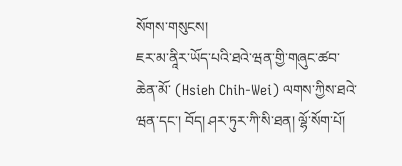སོགས་གསུངས།
ཇར་མ་ནཱིར་ཡོད་པའི་ཐའེ་ཝན་གྱི་གཞུང་ཚབ་ཆེན་མོ་ (Hsieh Chih-Wei) ལགས་ཀྱིས་ཐའེ་ཝན་དང་། བོད། ཤར་ཏུར་ཀི་སི་ཐན། ལྷོ་སོག་པོ།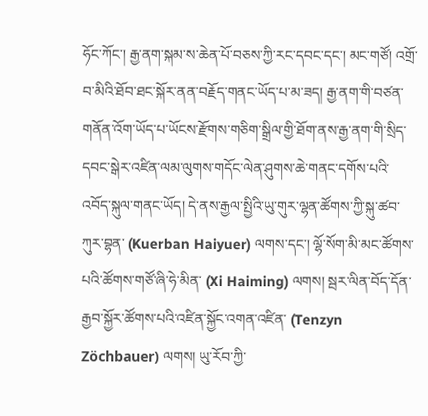ཧོང་ཀོང་། རྒྱ་ནག་སྐམ་ས་ཆེན་པོ་བཅས་ཀྱི་རང་དབང་དང་། མང་གཙོ། འགྲོ་བ་མིའི་ཐོབ་ཐང་སྐོར་ནན་བརྗོད་གནང་ཡོད་པ་མ་ཟད། རྒྱ་ནག་གི་བཙན་གནོན་འོག་ཡོད་པ་ཡོངས་རྫོགས་གཅིག་སྒྲིལ་གྱི་ཐོག་ནས་རྒྱ་ནག་གི་སྲིད་དབང་སྒེར་འཛིན་ལམ་ལུགས་གདོང་ལེན་ཤུགས་ཆེ་གནང་དགོས་པའི་འབོད་སྐུལ་གནང་ཡོད། དེ་ནས་རྒྱལ་སྤྱིའི་ཡུ་གུར་ལྷན་ཚོགས་ཀྱི་སྐུ་ཚབ་ཀུར་བྷན་ (Kuerban Haiyuer) ལགས་དང་། ལྷོ་སོག་མི་མང་ཚོགས་པའི་ཚོགས་གཙོ་ཞི་ཧེ་མིན་ (Xi Haiming) ལགས། སྦར་ལིན་བོད་དོན་རྒྱབ་སྐྱོར་ཚོགས་པའི་འཛིན་སྐྱོང་འགན་འཛིན་ (Tenzyn Zöchbauer) ལགས། ཡུ་རོབ་ཀྱི་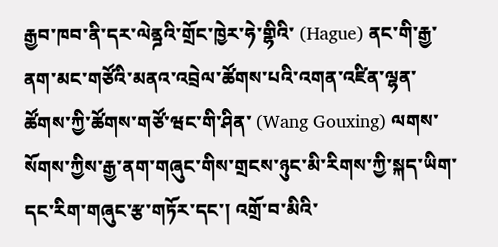རྒྱབ་ཁབ་ནི་དར་ལེནྜའི་གྲོང་ཁྱེར་ཧེ་གྷིའི་ (Hague) ནང་གི་རྒྱ་ནག་མང་གཙོའི་མནའ་འབྲེལ་ཚོགས་པའི་འགན་འཛིན་ལྷན་ཚོགས་ཀྱི་ཚོགས་གཙོ་ཝང་གི་ཤིན་ (Wang Gouxing) ལགས་སོགས་ཀྱིས་རྒྱ་ནག་གཞུང་གིས་གྲངས་ཉུང་མི་རིགས་ཀྱི་སྐད་ཡིག་དང་རིག་གཞུང་རྩ་གཏོར་དང་། འགྲོ་བ་མིའི་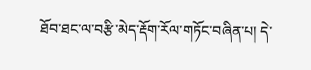ཐོབ་ཐང་ལ་བརྩི་མེད་རྡོག་རོལ་གཏོང་བཞིན་པ། དེ་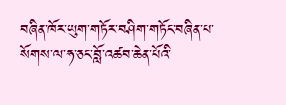བཞིན་ཁོར་ཡུག་གཏོར་བཤིག་གཏོང་བཞིན་པ་སོགས་ལ་ཧ་ཅང་བློ་འཚབ་ཆེན་པོའི་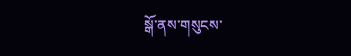སྒོ་ནས་གསུངས་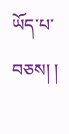ཡོད་པ་བཅས། །